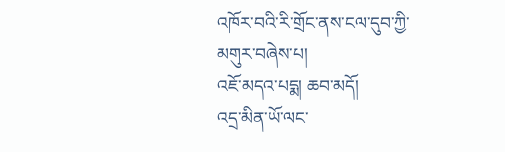འཁོར་བའི་རི་གྲོང་ནས་ངལ་དུབ་ཀྱི་མགུར་བཞེས་པ།
འཇོ་མདའ་པདྨ། ཆབ་མདོ།
འདྲ་མིན་ཡོ་ལང་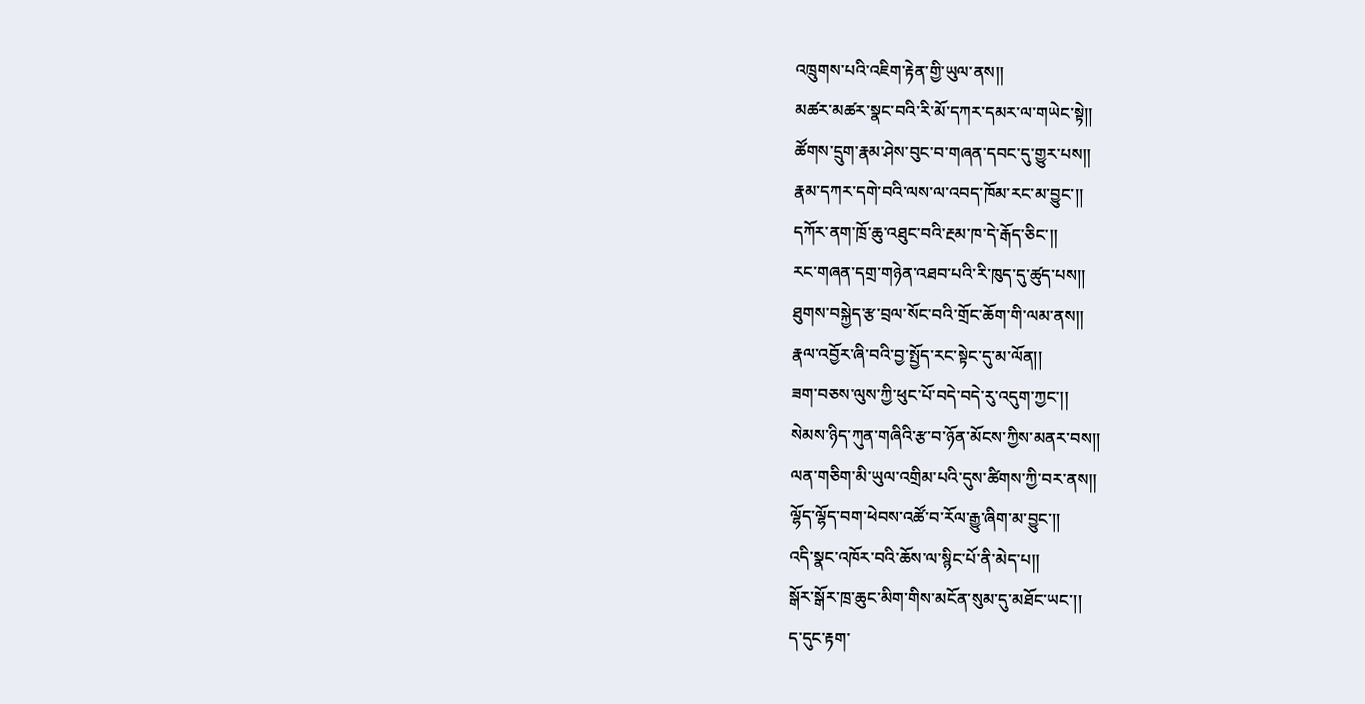འཁྲུགས་པའི་འཇིག་རྟེན་གྱི་ཡུལ་ནས།།
མཚར་མཚར་སྣང་བའི་རི་མོ་དཀར་དམར་ལ་གཡེང་སྟེ།།
ཚོགས་དྲུག་རྣམ་ཤེས་བུང་བ་གཞན་དབང་དུ་གྱུར་པས།།
རྣམ་དཀར་དགེ་བའི་ལས་ལ་འབད་ཁོམ་རང་མ་བྱུང་།།
དཀོར་ནག་ཁྲོ་ཆུ་འཐུང་བའི་རྔམ་ཁ་དེ་རྒོད་ཅིང་།།
རང་གཞན་དགྲ་གཉེན་འཐབ་པའི་རི་ཁུད་དུ་ཚུད་པས།།
ཐུགས་བསྐྱེད་རྩ་བྲལ་སོང་བའི་གྲོང་ཆོག་གི་ལམ་ནས།།
རྣལ་འབྱོར་ཞི་བའི་བྱ་སྤྱོད་རང་སྟེང་དུ་མ་ལོན།།
ཟག་བཅས་ལུས་ཀྱི་ཕུང་པོ་བདེ་བདེ་རུ་འདུག་ཀྱང་།།
སེམས་ཉིད་ཀུན་གཞིའི་རྩ་བ་ཉོན་མོངས་ཀྱིས་མནར་བས།།
ལན་གཅིག་མི་ཡུལ་འགྲིམ་པའི་དུས་ཚིགས་ཀྱི་བར་ནས།།
ལྷོད་ལྷོད་བག་ཕེབས་འཚོ་བ་རོལ་རྒྱུ་ཞིག་མ་བྱུང་།།
འདི་སྣང་འཁོར་བའི་ཆོས་ལ་སྙིང་པོ་ནི་མེད་པ།།
སྒོར་སྒོར་ཁྲ་ཆུང་མིག་གིས་མངོན་སུམ་དུ་མཐོང་ཡང་།།
ད་དུང་རྟག་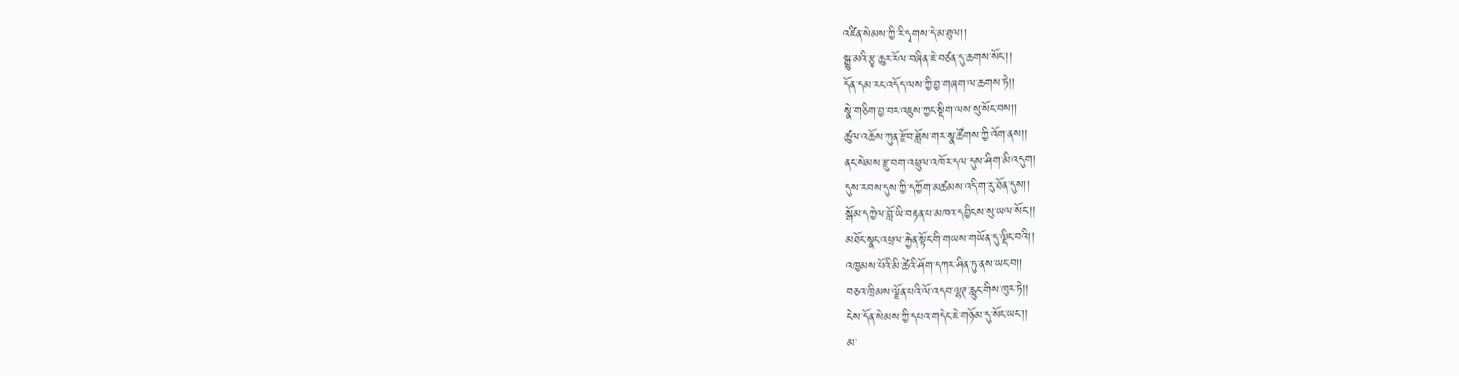འཛིན་སེམས་ཀྱི་རི་དྭགས་དེ་མ་ཐུལ།།
སྒྱུ་མའི་རྩྭ་ཆུར་རོལ་བཞིན་ཇེ་བཙན་དུ་ཆགས་སོང་།།
དོན་དམ་རང་འདོད་ལས་ཀྱི་བྱ་གཞག་ལ་ཆགས་ཏེ།།
སྣེ་གཅིག་བྱ་བར་འཇུས་ཀྱང་སྡིག་ལས་སུ་སོང་བས།།
ཚུལ་འཆོས་ཀུན་རྫོབ་ཟློས་གར་སྣ་ཚོགས་ཀྱི་འོག་ནས།།
ནང་སེམས་རྫུ་བག་འཕྲུལ་འཁོར་དལ་དུས་ཤིག་མི་འདུག།
དུས་རབས་དུས་ཀྱི་དཀྱོག་མཚམས་འདི་ག་རུ་ཐོན་དུས།།
སྒོམ་དཀྱེལ་བློ་ཡི་བརྟན་པ་མཁའ་དབྱིངས་སུ་ཡལ་སོང་།།
མཐོང་སྣང་འཕྲལ་རྐྱེན་སྟོང་གི་གཡས་གཡོན་དུ་ལྡིང་བའི།།
འཁྱམས་པོའི་མི་ཚེའི་ཤོག་དཀར་ཤིན་ཏུ་ནས་ཡང་བ།།
བཅའ་ཁྲིམས་ལྗོན་པའི་ལོ་འདབ་ལྷཊ་རླུང་གིས་ཁུར་ཏེ།།
ངེས་དོན་སེམས་ཀྱི་དཔའ་གདེང་ཇེ་གཉོམ་དུ་སོང་ཡང་།།
མ་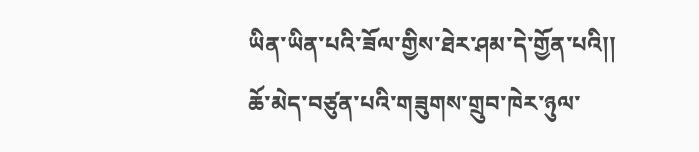ཡིན་ཡིན་པའི་ཟོལ་གྱིས་ཐེར་ཤམ་དེ་གྱོན་པའི།།
ཆོ་མེད་བཙུན་པའི་གཟུགས་གྲུབ་ཁེར་ཉུལ་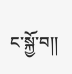ང་སྐྱོ་བ།།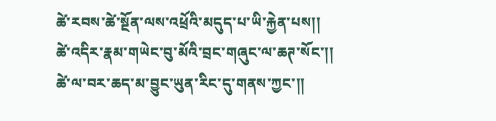ཚེ་རབས་ཚེ་སྔོན་ལས་འཕྲོའི་མདུད་པ་ཡི་རྐྱེན་པས།།
ཚེ་འདིར་རྣམ་གཡེང་བུ་མོའི་བྲང་གཞུང་ལ་ཆཊ་སོང་།།
ཚེ་ལ་བར་ཆད་མ་བྱུང་ཡུན་རིང་དུ་གནས་ཀྱང་།།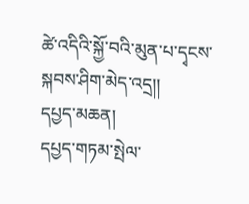ཚེ་འདིའི་སྐྱོ་བའི་མུན་པ་དྭངས་སྐབས་ཤིག་མེད་འདྲ།།
དཔྱད་མཆན།
དཔྱད་གཏམ་སྤེལ་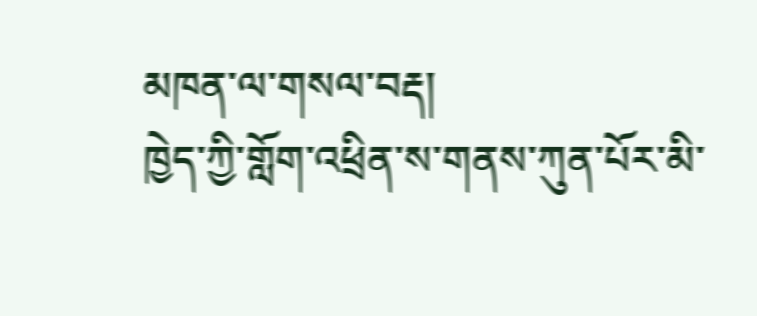མཁན་ལ་གསལ་བརྡ།
ཁྱེད་ཀྱི་གློག་འཕྲིན་ས་གནས་ཀུན་པོར་མི་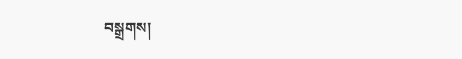བསྒྲགས།